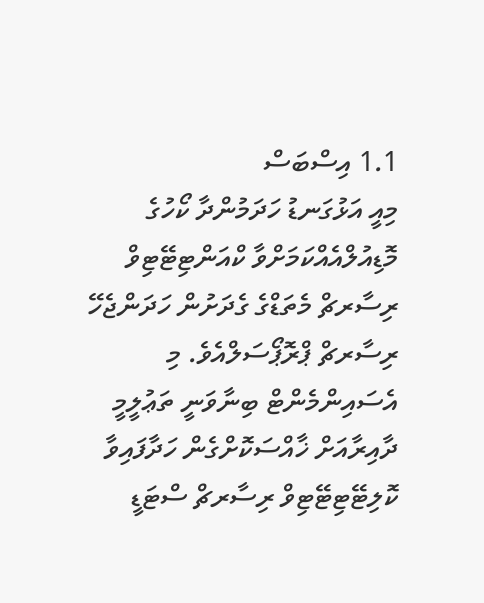1.1 އިސްބަސް
މިއީ އަޅުގަނޑު ހަދަމުންދާ ކޯހުގެ މޮޑިއުލްއެއްކަމަށްވާ ކްއަންޓިޓޭޓިވް ރިސާރޗް މެތަޑްގެ ގެދަށުން ހަދަންޖެހޭ ރިސާރޗް ޕްރޮޕޯސަލްއެވެ. މި އެސައިންމެންޓް ބިނާވަނީ ތަޢުލީމީ ދާއިރާއަށް ޚާއްސަކޮށްގެން ހަދާފައިވާ ކޮލިޓޭޓިޓޭޓިވް ރިސާރޗް ސްޓަޑީ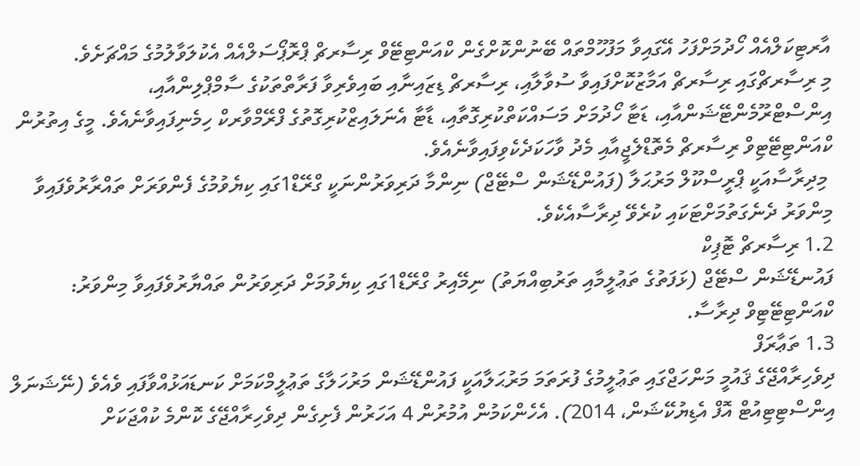އާރޓިކަލްއެއް ހޯދުމަށްފަހު އޭގައިވާ މަފުހޫމްތައް ބޭނުންކޮށްގެން ކްއަންޓިޓޭވް ރިސާރޗް ޕްރޮޕޯސަލްއެއް އެކުލަވާލުމުގެ މައްޗަށެވެ.
މި ރިސާރޗްގައި ރިސާރޗް އަމާޒުކޮށްފައިވާ ސުވާލާއި، ރިސާރޗް ޑިޒައިނާއި ބައިވެރިވާ ފަރާތްތަކުގެ ސާމްޕްލިންއާއި، އިންސްޓްރޫމެންޓޭޝަންއާއި، ޑަޓާ ހޯދުމަށް މަސައްކަތްކުރިގޮތާއި، ޑާޓާ އެނަލައިޒްކުރިގޮތުގެ ފްރޭމްވާރކް ހިމެނިފައިވާނެއެވެ. މީގެ އިތުރުން ކްއަންޓިޓޭޓިވް ރިސާރޗް މެތޮޑްލެޖީއާއި މެދު ވާހަކަދެކެވިފައިވާނެއެވެ.
 މިދިރާސާއަކީ ޕްރީސްކޫލް މަރުޙަލާ (ފައުންޑޭޝަން ސްޓޭޖް) ނިންމާ ދަރިވަރުންނަކީ ގްރޭޑް1ގައި ކިޔެވުމުގެ ފެންވަރަށް ތައްރާރުވެފައިވާ މިންވަރު ދެނެގަތުމަށްޓަކައި ކުރެވޭ ދިރާސާއެކެވެ.
1.2 ރިސާރޗް ޓޮޕިކް
ފައުނޑޭޝަން ސްޓޭޖް (ޅަފަތުގެ ތަޢުލީމާއި ތަރުބިއްޔަތު) ނިމޭއިރު ގްރޭޑް1ގައި ކިޔެވުމަށް ދަރިވަރުން ތައްޔާރުވެފައިވާ މިންވަރު: ކްއަންޓިޓޭޓިވް ދިރާސާ.
1.3 ތަޢާރަފް
ދިވެހިރާއްޖޭގެ ޤައުމީ މަންހަޖްގައި ތަޢުލީމުގެ ފުރަތަމަ މަރުޙަލާއަކީ ފައުންޑޭޝަން މަރުހަލާގެ ތަޢުލީމްކަމަށް ކަނޑައަޅުއްވާފައި ވެއެވެ (ނޭޝަނަލް އިންސްޓިޓިއުޓް އޮފް އެޑިޔުކޭޝަން، 2014). އެހެންކަމުން އުމުރުން 4 އަހަރުން ފެށިގެން ދިވެހިރާއްޖޭގެ ކޮންމެ ކުއްޖަކަށް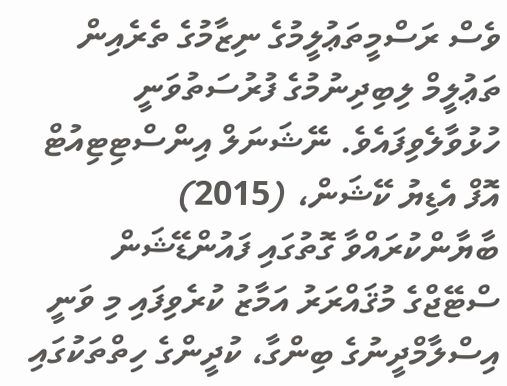ވެސް ރަސްމީތަޢުލީމުގެ ނިޒާމުގެ ތެރެއިން ތަޢުލީމް ލިބިދިނުމުގެ ފުރުސަތުވަނީ ހުޅުވާލެވިފައެވެ. ނޭޝަނަލް އިންސްޓިޓިއުޓް އޮފް އެޑިޔު ކޭޝަން، (2015) ބާޔާންކުރައްވާ ގޮތުގައި ފައުންޑޭޝަން ސްޓޭޖްގެ މުޤައްރަރު އަމާޒު ކުރެވިފައި މި ވަނީ އިސްލާމްދީނުގެ ބިންގާ، ކުދީންގެ ހިތްތަކުގައި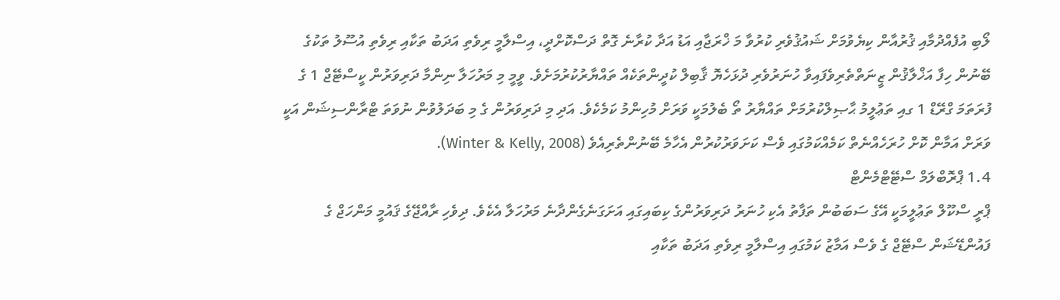ލޯބި އުފެއްދުމާއި ޤުރުއާން ކިޔެވުމަށް ޝައުޤުވެރި ކުރުވާ މަ ޚްރަޖާއި އަޑު އަދާ ކުރާނެ ގޮތް ދަސްކޮށްދީ، އިސްލާމީ ރިވެތި އަދަބު ތަކާއި ރިވެތި އުސޫލު ތަކުގެ ބޭނުން ހިފާ އަޚްލާޤުން ޒީނަތްތެރިވެފައިވާ ހުނަރުވެރި ދުޅަހެޔޮ ޤާބިލް ކުދީންތަކެއް ތައްޔާރުކުރުމަށެވެ. ވީމީ މި މަރުހަލާ ނިންމާ ދަރިވަރުން ކީސްޓޭޖް 1 ގެ ފުރަތަމަ ގްރޭޑް 1 ގއި ތަޢުލީމު ޙާޞިލްކުރުމަށް ތައްޔާރު ތޯ ބެލުމަކީ ވަރަށް މުހިންމު ކަމެކެވެ. އަދި މި ދަރިވަރުން ގެ މި ބަދަލުވުން ނުވަތަ ޓްރާންސިޝަން އަކީ ވަރަށް އަމާން ކޮށް ހުރަހެއްނެތް ކަމެއްކަމުގައި ވެސް ކަށަވަރުކުރުން އެހާމެ ބޭނުންތެރިއެވެ (Winter & Kelly, 2008).
1.4 ޕްރޮބްލަމް ސްޓޭޓްމެންޓް
ޕްރީ ސްކޫލް ތަޢުލީމަކީ އޭގެ ސަބަބުން ތަފާތު އެކި ހުނަރު ދަރިވަރުންގެ ކިބައިގައި އަށަގަނެގެންދާނެ މަރުހަލާ އެކެވެ. ދިވެހި ރާއްޖޭގެ ޤައުމީ މަންހަޖް ގެ  ފައުންޑޭޝަން ސްޓޭޖް ގެ ވެސް އަމާޒު ކަމުގައި އިސްލާމީ ރިވެތި އަދަބު ތަކާއި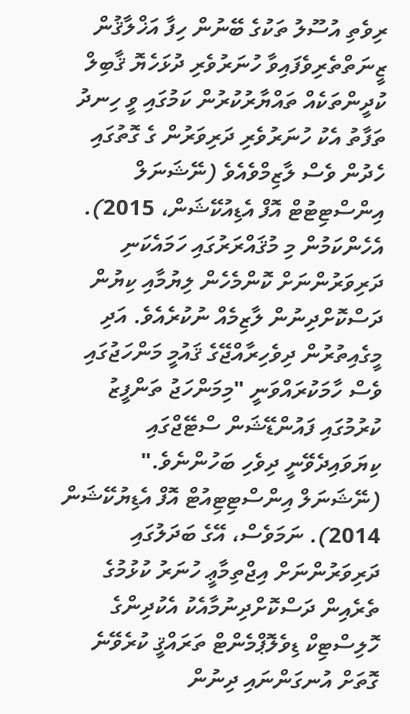ރިވެތި އުސޫލު ތަކުގެ ބޭނުން ހިފާ އަޚްލާޤުން ޒީނަތްތެރިވެފައިވާ ހުނަރުވެރި ދުޅަހެޔޮ ޤާބިލް ކުދީންތަކެއް ތައްޔާރުކުރުން ކަމުގައި ވީ ހިނދު ތަފާތު އެކު ހުނަރުވެރި ދަރިވަރުން ގެ ގޮތުގައި ހެދުން ވެސް ލާޒިމްވެއެވެ (ނޭޝަނަލް އިންސްޓިޓުޓް އޮފް އެޑިއުކޭޝަން، 2015).
އެހެންކަމުން މި މުޤައްރަރުގައި ހަމައެކަނި ދަރިވަރުންނަށް ކޮންމެހެން ލިޔުމާއި ކިޔުން ދަސްކޮށްދިނުން ލާޒިމެއް ނުކުރެއެވެ. އަދި މީގެއިތުރުން ދިވެހިރާއްޖޭގެ ޤައުމީ މަންހަޖުގައި ވެސް ހާމަކުރައްވަނީ "މިމަންހަޖު ތަންފީޒު ކުރުމުގައި ފައުންޑޭޝަން ސްޓޭޖްގައި ކިޔަވައިދެވޭނީ ދިވެހި ބަހުންނެވެ." (ނޭޝަނަލް އިންސްޓިޓިއުޓް އޮފް އެޑިޔުކޭޝަން 2014). ނަމަވެސް، އޭގެ ބަދަލުގައި ދަރިވަރުންނަށް އިޖްތިމާޢީ ހުނަރު ކުޅުމުގެ ތެރެއިން ދަސްކޮށްދިނުމާއެކު އެކުދިންގެ ހޮލިސްޓިކް ޑިވެލޮޕްމެންޓް ތަރައްޤީ ކުރެވޭނެ ގޮތަށް އުނގަންނައި ދިނުން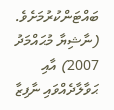ބައްޓަންކުރުމަށެވެ. (ނާޝިޔާ މުޙައްމަދު 2007) އާއި ޙަވާލާދެއްވައި ނާފިޒާ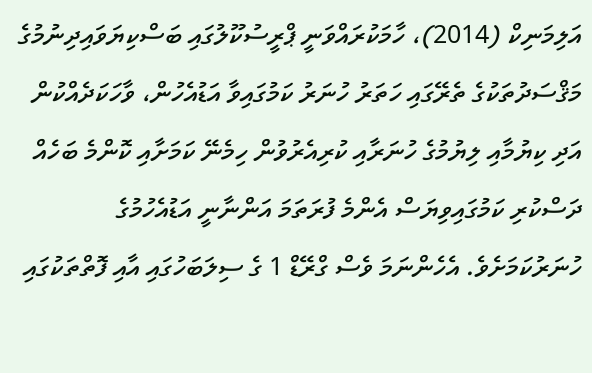އަލިމަނިކް (2014)، ހާމަކުރައްވަނީ ޕްރީސުކޫލުގައި ބަސްކިޔަވައިދިނުމުގެ މަޤްސަދުތަކުގެ ތެރޭގައި ހަތަރު ހުނަރު ކަމުގައިވާ އަޑުއެހުން، ވާހަކަދެއްކުން އަދި ކިޔުމާއި ލިޔުމުގެ ހުނަރާއި ކުރިއެރުވުން ހިމެނޭ ކަމަށާއި ކޮންމެ ބަހެއް ދަސްކުރި ކަމުގައިވިޔަސް އެންމެ ފުރަތަމަ އަންނާނީ އަޑުއެހުމުގެ ހުނަރުކަމަށެވެ. އެހެންނަމަ ވެސް ގްރޭޑް 1 ގެ ސިލަބަހުގައި އާއި ފޮތްތަކުގައި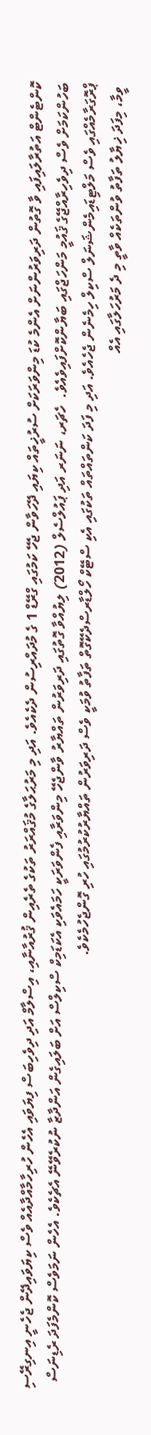ކޮންޓެންޓް އަތުރާލައިފައި ވާ ގޮތުން ދަރިވަރުންނަށް އެންމެ ކުޑަ މިންވަރަކަށް ސުރުޚީތައް ކިޔައި ދޭހަވާން ޖެހޭ ކަމުގައި ގްރޭޑް 1 ގެ މުދައްރިސުން ދެކެއެވެ. އަދި މި މަރުޙަލާގެ މުޤައްރަރު ތަކުގެ ތެރެއިން ޤުރުއާނާއި، އިސްލާމް އަދި ދިވެހިބަސް ފިޔަވައި އެހެން ހުރިހާމާއްދާއެއް ވެސް ކިޔަވައިދޭން ޖެހެނީ އިނގިރޭސި ބަހުންކަމަށް ވެސް ދިވެހިރާއްޖޭގެ ޤައުމީ މަންހަޖްގައި ބަޔާންކޮށްފައިވެއެވެ.  ހެޗަރ، ނަނަރ އަދި ޕައުލްސެލް (2012) ލިޔުއްވާ ގޮތުގައި ދަރިވަރުން ތައްޔާރު ވާންޖެހޭ މިންވަރާއި ފެންވަރަކީ ހަމައެވަކި އެކަޑަމިކް ސްކިލްސް އަށް ބަލައިގެން އަންދާޒާ ނުކުރެވޭނޭ އެޗެކެވެ. އެހެން ނަމަވެސް ކޮންމެފަދަ ރެޑިނަސް ޕްރޮގަރާމެއްގައި ވެސް މަލްޓިޑައިމެންޝަނަލް ސްކިލް ހިމެނެން ޖެހެއެވެ. އަދި މި ފަދަ ކަންތައްތައް ތަކުގައި އެކި ސްޓޭކް ހޯލްޑާރސްދެކޭގޮތް ތަފާތު ވުމަކީ ވެސް ދަރިވަރުން ތައްޔާރުކުރުމުގައި ހުރި ގޮންޖެހުމެކެވެ.
 ވީމާ، މިފަދަ ޚިޔާލު ތަފާތު ވުންތަކެއް ވާތީ މި ދެ މަރުހަލާގައި އެއް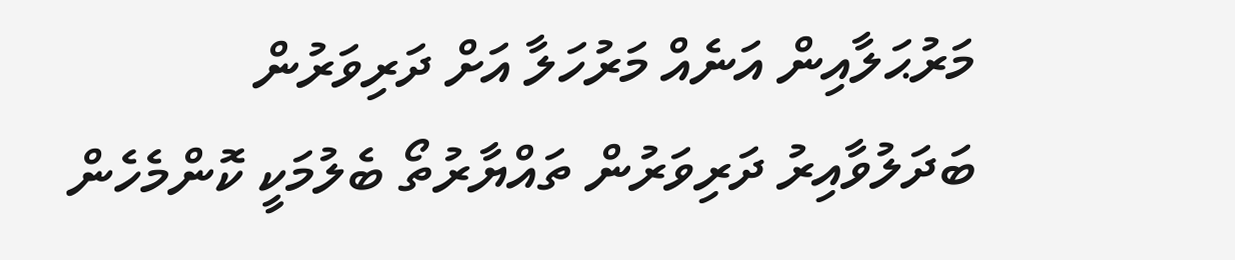މަރުޙަލާއިން އަނެއް މަރުހަލާ އަށް ދަރިވަރުން ބަދަލުވާއިރު ދަރިވަރުން ތައްޔާރުތޯ ބެލުމަކީ ކޮންމެހެން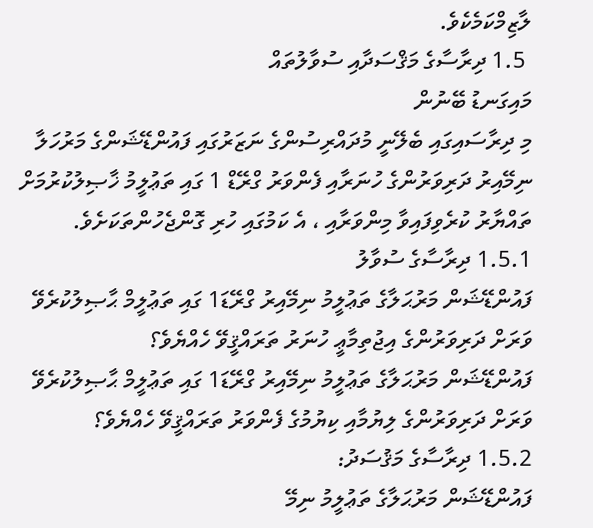ލާޒިމްކަމެކެވެ.
 1.5 ދިރާސާގެ މަޤްސަދާއި ސުވާލުތައް
މައިގަނޑު ބޭނުން
މި ދިރާސައިގައި ބެލޭނީ މުދައްރިސުންގެ ނަޒަރުގައި ފައުންޑޭޝަންގެ މަރުހަލާ ނިމޭއިރު ދަރިވަރުންގެ ހުނަރާއި ފެންވަރު ގްރޭޑް 1 ގައި ތަޢުލީމު ޚާޞިލުކުރުމަށް ތައްޔާރު ކުރެވިފައިވާ މިންވަރާއި ، އެ ކަމުގައި ހުރި ގޮންޖެހުންތަކަށެވެ.
1.5.1 ދިރާސާގެ ސުވާލު
ފައުންޑޭޝަން މަރުޙަލާގެ ތަޢުލީމު ނިމޭއިރު ގްރޭޑަ1 ގައި ތަޢުލީމް ޙާޞިލުކުރެވޭ ވަރަށް ދަރިވަރުންގެ އިޖުތިމާޢީ ހުނަރު ތަރައްޤީވޭ ހެއްޔެވެ؟
ފައުންޑޭޝަން މަރުޙަލާގެ ތަޢުލީމު ނިމޭއިރު ގްރޭޑަ1 ގައި ތަޢުލީމް ޙާޞިލުކުރެވޭ ވަރަށް ދަރިވަރުންގެ ލިޔުމާއި ކިޔުމުގެ ފެންވަރު ތަރައްޤީވޭ ހެއްޔެވެ؟
1.5.2 ދިރާސާގެ މަޤުސަދު:
ފައުންޑޭޝަން މަރުޙަލާގެ ތަޢުލީމު ނިމޭ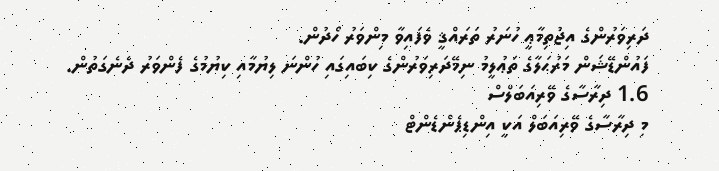ދަރިވަރުންގެ އިޖުތިމާޢީ ހުނަރު ތަރައްޤީ ވެފައިވާ މިންވަރު ހޯދުން.
ފައުންޑޭޝަން މަރުޙަލާގެ ތަޢުލީމު ނިމޭދަރިވަރުންގެ ކިބައިގައި ހުންނަ ލިޔުމާއި ކިޔުމުގެ ފެންވަރު ދެނެގަތުން.
1.6 ދިރާސާގެ ވޭރިއަބަލްސް
މި ދިރާސާގެ ވޭރިއަބަލް އަކީ އިންޑިޕެންޑެންޓް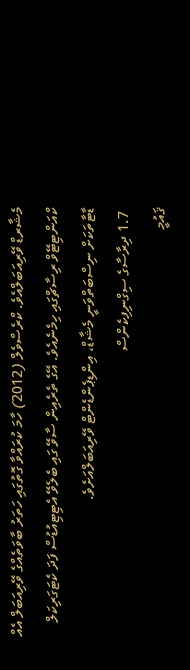މެޝާރޑް ވޭރިއަބަލްއެވެ. ކްރެސްވެލް (2012) ހާމަ ކުރައްވާ ގޮތުގައި ހަތަރު ބާވަތެއްގެ ވޭރިއަބަލް އެއް ކްއަންޓިޓޭވް ރިސާޗްގައި ހިމެނެއެވެ. އޭގެ ތެރެއިން ސާވޭ ގައި ބެލެވޭ އެޓިޓިއުޑުސް ފަދަ ކެޓަގަރިކަލް ޑާޓާތަކަށް ނިސްބަތްވަނީ މެޝާޑް، އިންޑިޕެންޑެންޓް ވޭރިއަބަލްއަށެވެ.
 1.7 ދިރާސާގެ ސިގްނިފިކެންސް
ޤައުމީ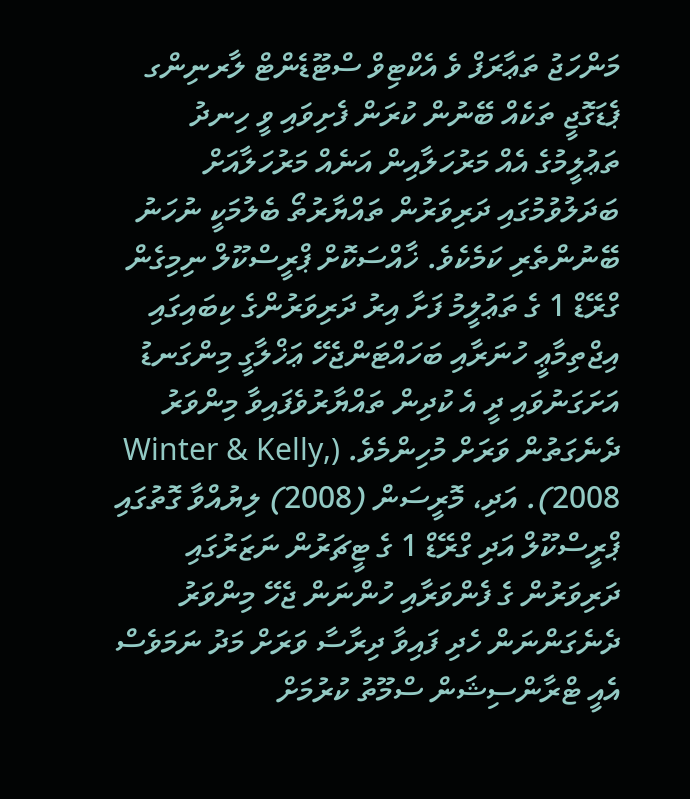މަންހަޖު ތަޢާރަފް ވެ އެކްޓިވް ސްޓޫޑެންޓް ލާރނިންގ ޕެޑަގޮޖީ ތަކެއް ބޭނުން ކުރަން ފެށިވައި ވީ ހިނދު ތަޢުލީމުގެ އެއް މަރުހަލާއިން އަނެއް މަރުހަލާއަށް ބަދަލުވުމުގައި ދަރިވަރުން ތައްޔާރުތޯ ބެލުމަކީ ނުހަނު ބޭނުންތެރި ކަމެކެވެ. ޚާއްސަކޮށް ޕްރީސްކޫލް ނިމިގެން ގްރޭޑް 1 ގެ ތަޢުލީމު ފަށާ އިރު ދަރިވަރުންގެ ކިބައިގައި އިޖްތިމާޢީ ހުނަރާއި ބަހައްޓަންޖެހޭ ޢަޚްލާގީ މިންގަނޑު އަށަގަނުވައި ދީ އެ ކުދިން ތައްޔާރުވެފައިވާ މިންވަރު ދެނެގަތުން ވަރަށް މުހިންމެވެ. (Winter & Kelly, 2008). އަދި، މޮރީސަން (2008) ލިޔުއްވާ ގޮތުގައި ޕްރީސްކޫލް އަދި ގްރޭޑް 1 ގެ ޓީޗަރުން ނަޒަރުގައި ދަރިވަރުން ގެ ފެންވަރާއި ހުންނަން ޖެހޭ މިންވަރު ދެނެގަންނަން ހެދި ފައިވާ ދިރާސާ ވަރަށް މަދު ނަމަވެސް އެއީ ޓްރާންސިޝަން ސްމޫތު ކުރުމަށް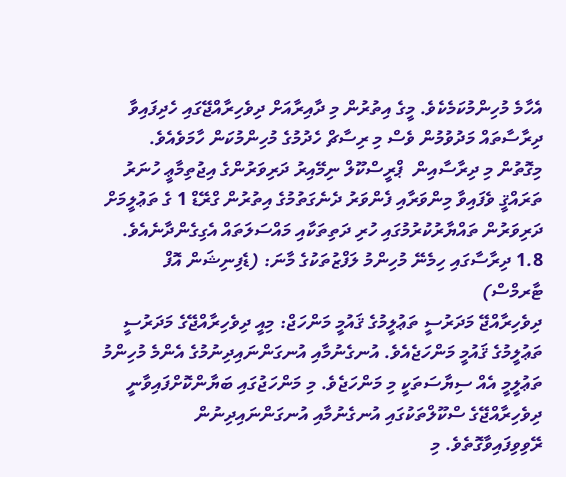އެހާމެ މުހިންމުކަމެކެވެ. މީގެ އިތުރުން މި ދާއިރާއަށް ދިވެހިރާއްޖޭގައި ހެދިފައިވާ ދިރާސާތައް މަދުވުމުން ވެސް މި ރިސާޗް ހެދުމުގެ މުހިންމުކަން ހާމަވެއެވެ.
މިގޮތުން މި ދިރާސާއިން  ޕްރީސްކޫލް ނިމޭއިރު ދަރިވަރުންގެ އިޖުތިމާޢީ ހުނަރު ތަރައްޤީ ވެފައިވާ މިންވަރާއި ފެންވަރު ދެނެގަތުމުގެ އިތުރުން ގްރޭޑް 1 ގެ ތަޢުލީމަށް ދަރިވަރުން ތައްޔާރުކުރުމުގައި ހުރި ދަތިތަކާއި މައްސަލަތައް އެގިގެންދާނެއެވެ.
1.8 ދިރާސާގައި ހިމެނޭ މުހިންމު ލަފްޒުތަކުގެ މާނަ: (ޑެފިނިޝަން އޮފް ޓާރމްސް)
ދިވެހިރާއްޖޭ މަދަރުސީ ތަޢުލީމުގެ ޤައުމީ މަންހަޖް: މިއީ ދިވެހިރާއްޖޭގެ މަދަރުސީ ތަޢުލީމުގެ ޤައުމީ މަންހަޖެއެވެ. އުނގެނުމާއި އުނގަންނައިދިނުމުގެ އެންމެ މުހިންމު ތަޢުލީމީ އެއް ސިޔާސަތަކީ މި މަންހަޖެވެ. މި މަންހަޖުގައި ބަޔާންކޮށްފައިވާނީ ދިވެހިރާއްޖޭގެ ސްކޫލްތަކުގައި އުނގެނުމާއި އުނގަންނައިދިނުން ރޭވިވިފައިވާގޮތެވެ. މި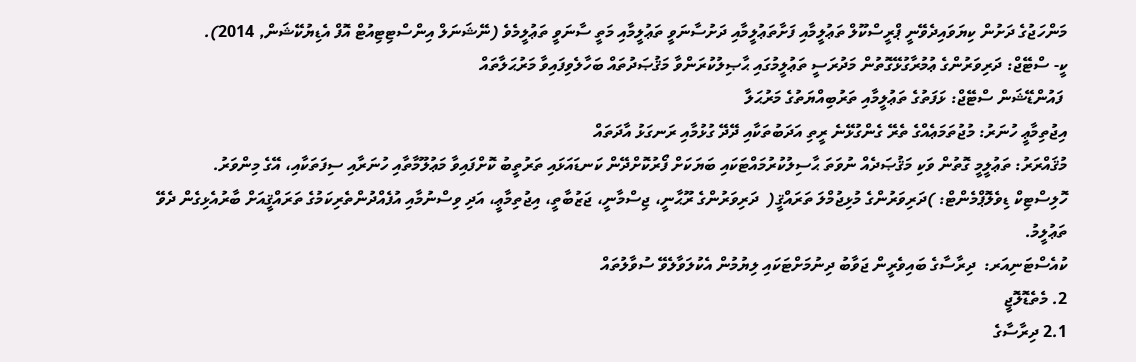މަންހަޖުގެ ދަށުން ކިޔަވައިދެވޭނީ ޕްރީސްކޫލް ތަޢުލީމާއި ފަށާތަޢުލީމާއި ދަށުސާނަވީ ތަޢުލީމާއި މަތީ ސާނަވީ ތަޢުލީމެވެ (ނޭޝަނަލް އިންސްޓިޓިއުޓް އޮފް އެޑިޔުކޭޝަން, 2014).
ކީ- ސްޓޭޖް: ދަރިވަރުންގެ ޢުމުރާގުޅޭގޮތުން މަދުރަސީ ތަޢުލީމުގައި ޙާޞިލުކުރަންވާ މަޤުޞަދުތައް ބަހާލެވިފައިވާ މަރުޙަލާތައް
 ފައުންޑޭޝަން ސްޓޭޖް: ޅަފަތުގެ ތަޢުލީމާއި ތަރުބިއްޔަތުގެ މަރުޙަލާ
އިޖުތިމާޢީ ހުނަރު: މުޖުތަމަޢެއްގެ ތެރޭ ގެންގުޅޭނެ ރީތި އަދަބުތަކާއި ދޭދޭ ގުޅުމާއި ރަނގަޅު އާދަތައް
މުޤައްރަރު: ތަޢުލީމީ ގޮތުން ވަކި މަޤުޞަދެއް ނުވަތަ ޙާސިލުކުރުމައްޓަކައި ބަޔަކަށް ފޯރުކޮށްދޭން ކަނޑައަޅައި ތަރުތީބު ކޮށްފައިވާ މަޢުލޫމާތާއި ހުނަރާއި ސިފަތަކާއި، އޭގެ މިންވަރު.
ހޮލިސްޓިކް ޑިވެލޮޕްމެންޓް: )ދަރިވަރުންގެ މުޅިޖުމްލަ ތަރައްޤީ(  ދަރިވަރުންގެ ރޫޙާނީ، ޖިސްމާނީ، ޖަޒުބާތީ، އިޖުތިމާޢީ، އަދި ވިސްނުމާއި އުފެއްދުންތެރިކަމުގެ ތަރައްޤީއަށް ބާރުއެޅިގެން ދެވޭ ތަޢުލީމު.
ކުއެސްޓަނިއަރ:  ދިރާސާގެ ބައިވެރީން ޖަވާބު ދިނުމަށްޓަކައި ލިޔުމުން އެކުލަވާލެވޭ ސުވާލުތައް
2. މެތެޑޮލޮޖީ
2.1 ދިރާސާގެ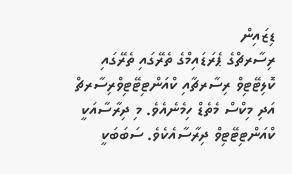ޑިޒައިން
ރިސާރޗްގެ ޕެރަޑައިމްގެ ތެރޭގައި ތެރޭގައި ކޮލިޓޭޓިވް ރިސާރޗާއި ކްއަންޓިޓޭޓިވްރިސާރޗް އަދި މިކްސް މެތެޑް ހިމެނެއެވެ. މި ދިރާސާއަކީ ކްއަންޓިޓޭޓިވް ދިރާސާއެކެވެ. ސަބަބަކީ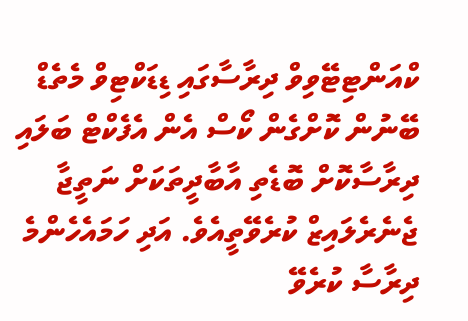ކްއަންޓިޓޭވިވް ދިރާސާގައި ޑިޑަކްޓިވް މެތެޑް ބޭނުން ކޮށްގެން ކޯސް އެން އެފެކްޓް ބަލައި ދިރާސާކޮށް ބޮޑެތި އާބާދީތަކަށް ނަތީޖާ ޖެނެރެލައިޒް ކުރެވޭތީއެވެ. އަދި ހަމައެހެންމެ ދިރާސާ ކުރެވޭ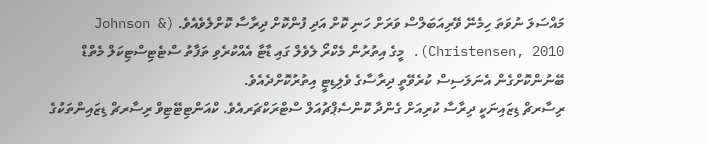މައްސަލަ ނުވަތަ ހިމެނޭ ވޭރިއަބަލްސް ވަރަށް ހަނި ކޮށް އަދި ފުންކޮށް ދިރާސާ ކޮށްލެވެއެވެ. (Johnson & Christensen, 2010). މީގެ އިތުރުން މެކްރޯ ލެވެލް ގައި ޑާޓާ އެއްކުރެވި ތަފާތު ސްޓެޓިސްޓިކަލް މެތްޑް ބޭނުންކޮށްގެން އެނަލަސިސް ކުރެވޭތީ ދިރާސާގެ ވެލިޑިޓީ އިތުރުކޮށްދެއެވެ.
ރިސާރޗް ޑިޒައިނަކީ ދިރާސާ ކުރިއަށް ގެންދާ ކޮންސެޕްޗުއަލް ސްޓްރަކްޗަރއެވެ. ކްއަންޓިޓޭޓިވް ރިސާރޗް ޑިޒައިންތަކުގެ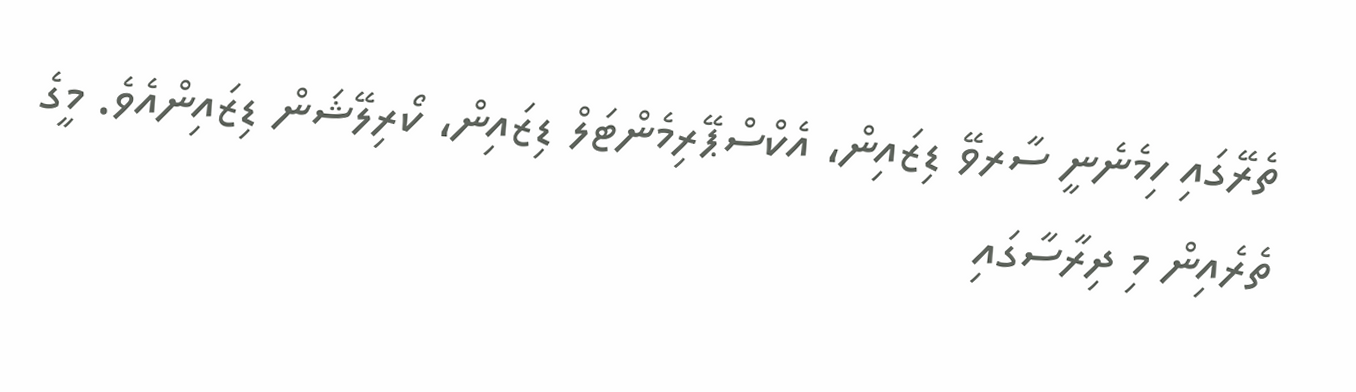ތެރޭގައި ހިމެނެނީ ސާރވޭ ޑިޒައިން، އެކްސްޕޭރިމެންޓަލް ޑިޒައިން، ކޯރިލޭޝަން ޑިޒައިންއެވެ. މީގެ ތެރެއިން މި ދިރާސާގައި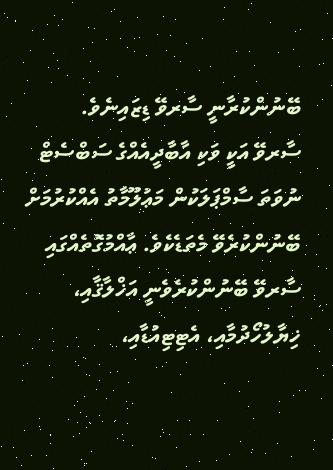ބޭނުންކުރާނީ ސާރވޭ ޑިޒައިނެވެ.
ސާރވޭ އަކީ ވަކި އާބާދީއެއްގެ ސަބްސެޓް ނުވަތަ ސާމްޕަލަކުން މަޢުލޫމާތު އެއްކުރުމަށް ބޭނުންކުރެވޭ މެތަޑެކެވެ. ޢާއްމުގޮތެއްގައި ސާރވޭ ބޭނުންކުރެވެނީ އަޚްލާޤާއި، ޚިޔާލުހޯދުމާއި، އެޓިޓިއުޑާއި،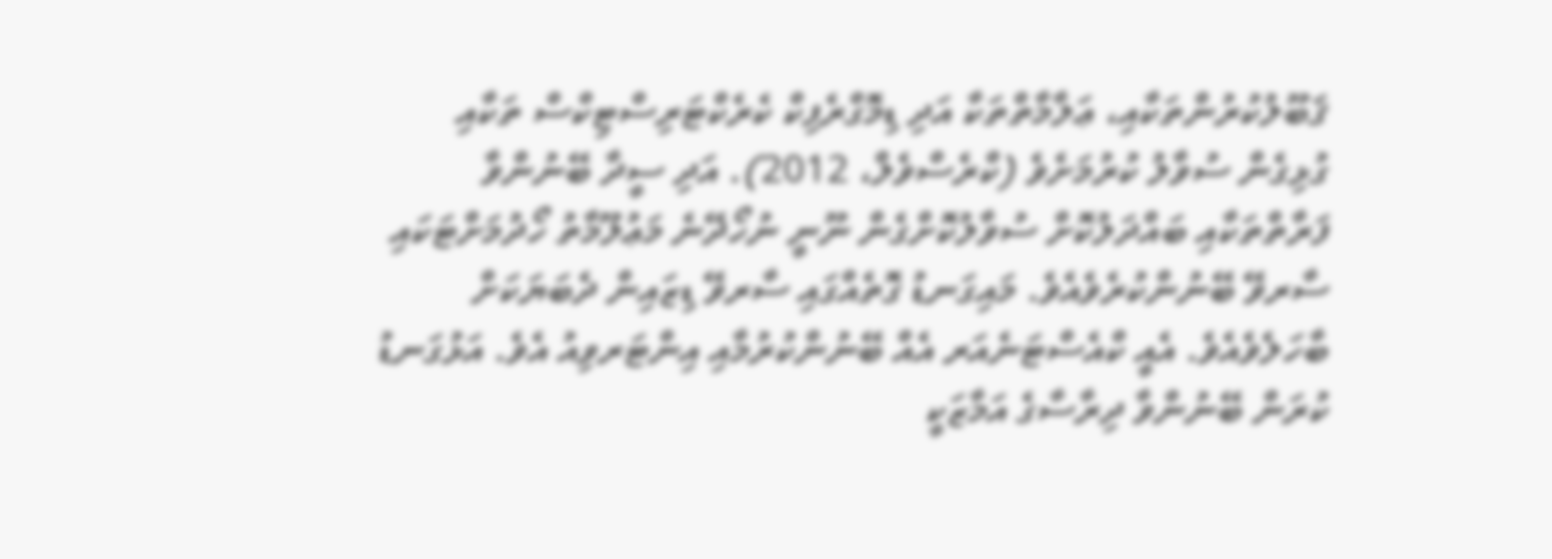ޤަބޫލުކުރުންތަކާއި، ޢަލާމާތްތަކާ އަދި ޑިމޮގްރެފިކް ކެރެކްޓަރިސްޓިކްސް ތަކާއި ގުޅިގެން ސުވާލު ކުރުމަށެވެ (ކްރެސްވެލް، 2012). އަދި ސީދާ ބޭނުންވާ ފަރާތްތަކާއި ބައްދަލުކޮށް ސުވާލުކޮށްގެން ނޫނީ ނުހޯދޭނެ މަޢުލޫމާތު ހޯދުމަށްޓަކައި ސާރވޭ ބޭނުންކުރެވެއެވެ. މައިގަނޑު ގޮތެއްގައި ސާރވޭ ޑިޒައިން ދެބަޔަކަށް ބާހަލެވެއެވެ. އެއީ ކްއެސްޓަނެއަރ އެއް ބޭނުންކުރުމާއި އިންޓަރވިއު އެވެ. އަޅުގަނޑު ކުރަން ބޭނުންވާ ދިރާސާގެ އަމާޒަކީ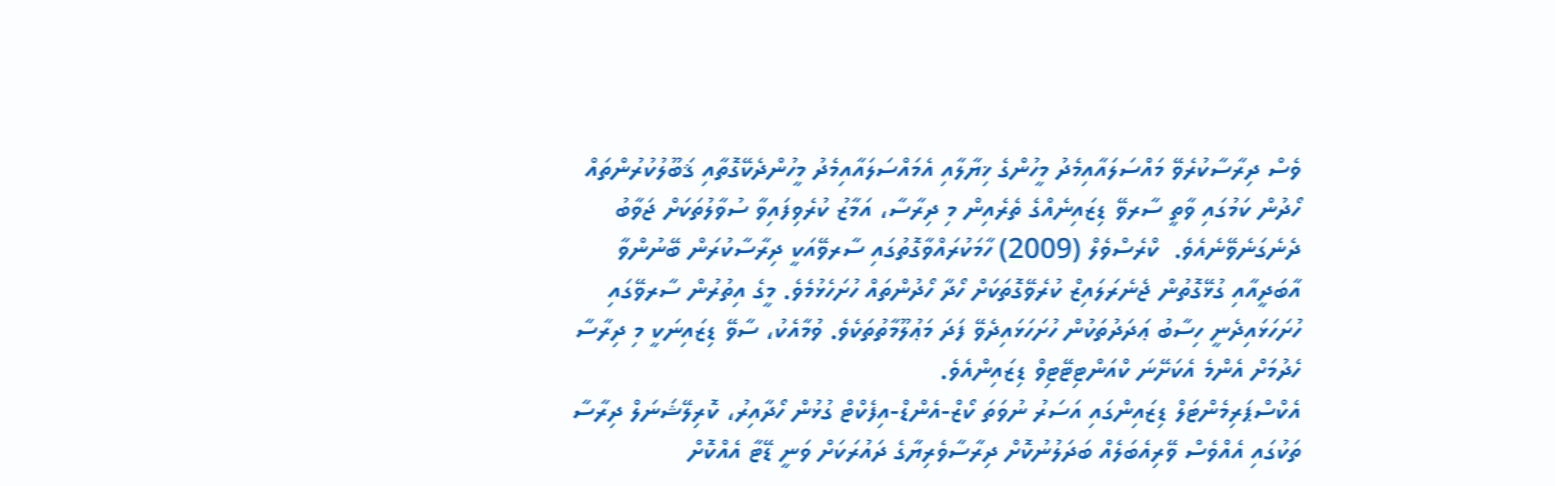ވެސް ދިރާސާކުރެވޭ މައްސަލައާއިމެދު މީހުންގެ ޚިޔާލާއި އެމައްސަލައާއިމެދު މީހުންދެކޭގޮތާއި ޤަބޫލުކުރުންތައް ހޯދުން ކަމުގައި ވާތީ ސާރވޭ ޑިޒައިނެއްގެ ތެރެއިން މި ދިރާސާ، އަމާޒު ކުރެވިފައިވާ ސުވާލުތަކަށް ޖަވާބު ދެނެގަނެވޭނެއެވެ.  ކްރެސްވެލް (2009) ހާމަކުރައްވާގޮތުގައި ސާރވޭއަކީ ދިރާސާކުރަން ބޭނުންވާ އާބަދީއާއި ގުޅޭގޮތުން ޖެނެރަލައިޒް ކުރެވޭގޮތަކަށް ހޯދާ ހޯދުންތައް ހުށަހެޅުމެވެ. މީގެ އިތުރުން ސާރވޭގައި ހުށަހަޅައިދެނީ ހިސާބު ޢަދަދުތަކުން ހުށަހަޅައިދެވޭ ފަދަ މަޢުލޫމާތުތަކެވެ. ވުމާއެކު، ސާވޭ ޑިޒައިނަކީ މި ދިރާސާ ހެދުމަށް އެންމެ އެކަށޭނަ ކްއަންޓިޓޭޓިވް ޑިޒައިންއެވެ.
އެކްސްޕަރިމެންޓަލް ޑިޒައިންގައި އަސަރު ނުވަތަ ކޯޒް-އެންޑް-އިފެކްޓް ގުޅުން ހޯދާއިރު، ކޮރިލޭޝަނަލް ދިރާސާ ތަކުގައި އެއްވެސް ވޭރިއެބަލެއް ބަދަލުނުކޮށް ދިރާސާވެރިޔާގެ ދައުރަކަށް ވަނީ ޑޭޓާ އެއްކޮށް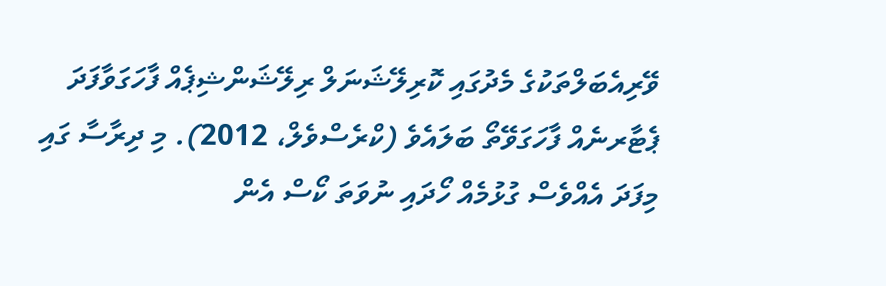ވޭރިއެބަލްތަކުގެ މެދުގައި ކޮރިލޭޝަނަލް ރިލޭޝަންޝިޕެއް ފާހަގަވާފަދަ ޕެޓާރނެއް ފާހަގަވޭތޯ ބަލައެވެ (ކްރެސްވެލް، 2012). މި ދިރާސާ ގައި މިފަދަ އެއްވެސް ގުޅުމެއް ހޯދައި ނުވަތަ ކޯސް އެން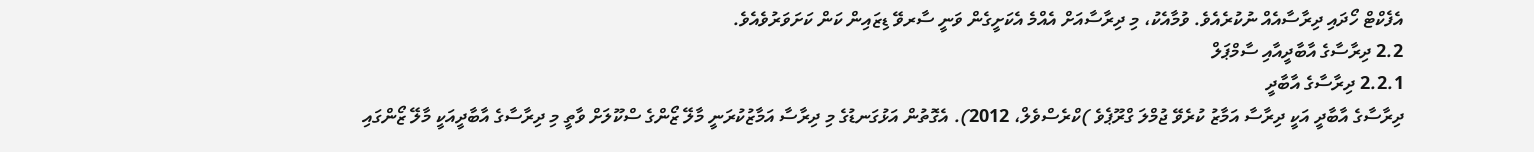އެފެކްޓް ހޯދައި ދިރާސާއެއް ނުކުރެއެވެ. ވުމާއެކު، މި ދިރާސާއަށް އެއްމެ އެކަށީގެން ވަނީ ސާރވޭ ޑިޒައިން ކަން ކަށަވަރުވެއެވެ.
2.2 ދިރާސާގެ އާބާދީއާއި ސާމްޕަލް
2.2.1 ދިރާސާގެ އާބާދީ
ދިރާސާގެ އާބާދީ އަކީ ދިރާސާ އަމާޒު ކުރެވޭ ޖުމްލަ ގްރޫޕެވެ )ކްރެސްވެލް، 2012). އެގޮތުން އަޅުގަނޑުގެ މި ދިރާސާ އަމާޒުކުރަނީ މާލޭ ޒޯންގެ ސްކޫލަށް ވާތީ މި ދިރާސާގެ އާބާދީއަކީ މާލޭ ޒޯންގައި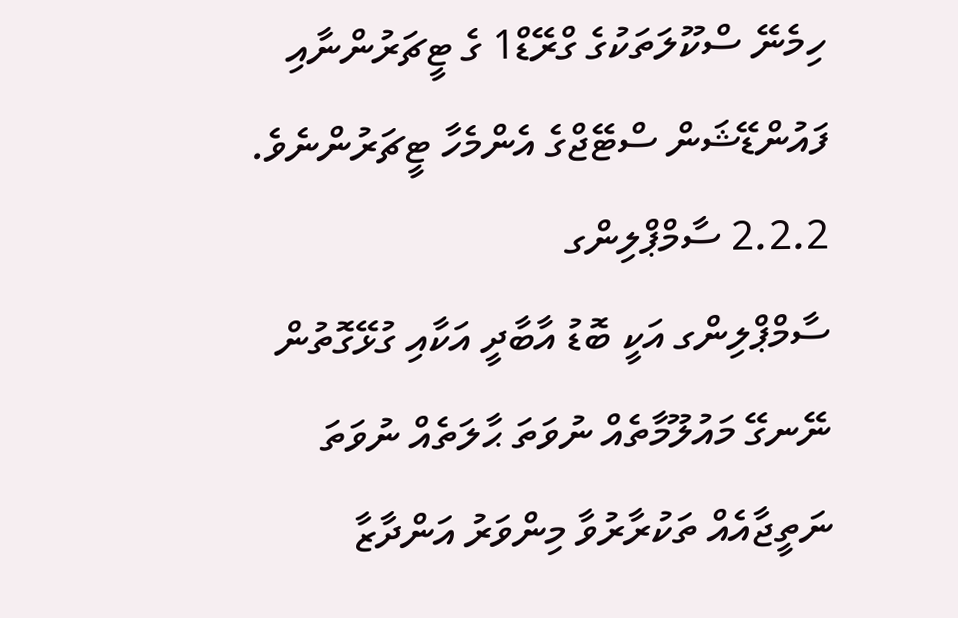ހިމެނޭ ސްކޫލަތަކުގެ ގްރޭޑް1 ގެ ޓީޗަރުންނާއި ފައުންޑޭޝަން ސްޓޭޖްގެ އެންމެހާ ޓީޗަރުންނެވެ.
2.2.2 ސާމްޕްލިންގ
ސާމްޕްލިންގ އަކީ ބޮޑު އާބާދީ އަކާއި ގުޅޭގޮތުން ނޭނގޭ މައުލޫމާތެއް ނުވަތަ ޙާލަތެއް ނުވަތަ ނަތީޖާއެއް ތަކުރާރުވާ މިންވަރު އަންދާޒާ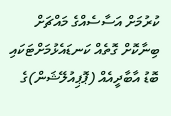ކުރުމަށް އަސާސެއްގެ މައްޗަށް ބިނާކޮށް ގޮތެއް ކަނޑައެޅުމަށްޓަކައި ބޮޑު އާބާދީއެއް (ޕޮޕިއުލޭޝަން)ގެ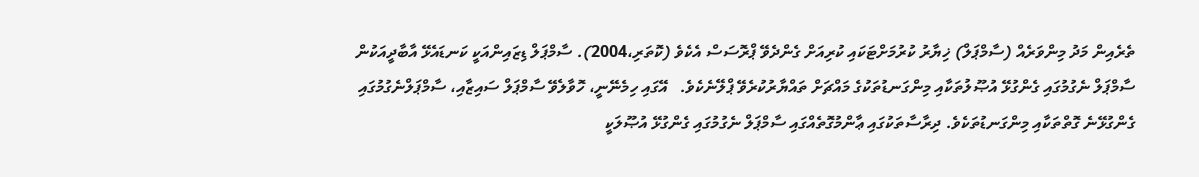ތެރެއިން މަދު މިންވަރެއް (ސާމްޕަލް) ޚިޔާރު ކުރުމަށްޓަކައި ކުރިއަށް ގެންދެވޭ ޕްރޮސަސް އެކެވެ (ކޮތަރި،2004). ސާމްޕަލް ޑިޒައިންއަކީ ކަނޑައެޅޭ އާބާދީއަކުން ސާމްޕަލް ނެގުމުގައި ގެންގުޅޭ އުޞޫލުތަކާއި މިންގަނޑުތަކުގެ މައްޗަށް ތައްޔާރުކުރެވޭ ޕްލޭނެކެވެ.   އޭގައި ހިމެނޭނީ، ހޮވާލެވޭ ސާމްޕަލް ސައިޒާއި، ސާމްޕަލްނެގުމުގައި ގެންގުޅޭނެ ގޮތްތަކާއި މިންގަނޑުތަކެވެ. ދިރާސާތަކުގައި ޢާންމުގޮތެއްގައި ސާމްޕަލް ނެގުމުގައި ގެންގުޅޭ އުޞޫލަކީ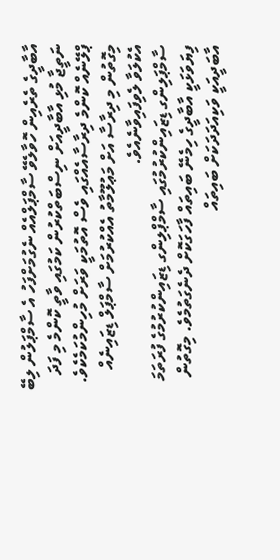އާބާދީގެ ތެރެއިން ހޮވާލެވޭ ސާމްޕަލްއެއް ނެގުމަށްފަހު އެ ސާމްޕަލުން ލިބޭ ނަތީޖާ މުޅި އާބާދީއަށް ނިސްބަތްކުރުން ކަމުގައި ވާތީ ކޮންމެ މި ފަދަ ޕްލޭނެއް ކޮންމެ ދިރާސާއެއްގައި ވެސް އޮތުމަކީ ވަރަށް މުހިންމުކަމެކެވެ. މިގޮތުން މި ދިރާސާ އަށް މަޢުލޫމާތު އެއްކުރުމަށް ސާމްޕަލް ޑިޒައިނެއް އެކުލަވާ ލެވިފައިވާނެއެވެ.
ސާމްޕަލިންގ ޑިޒައިންކުރުމުގައި ސާމްޕްލިންގ ޑިޒައިންކުރުމުގެ ފުރަތަމަ ފިޔަވަޅަކީ އާބާދީގެ ހިމެނޭ ބައިތައް ފާހަގަކޮށް ދެނެގަތުމެވެ. މިގޮތުން އާބަދީއަކީ ވަކިއަދަދަކަށް ބައިތައް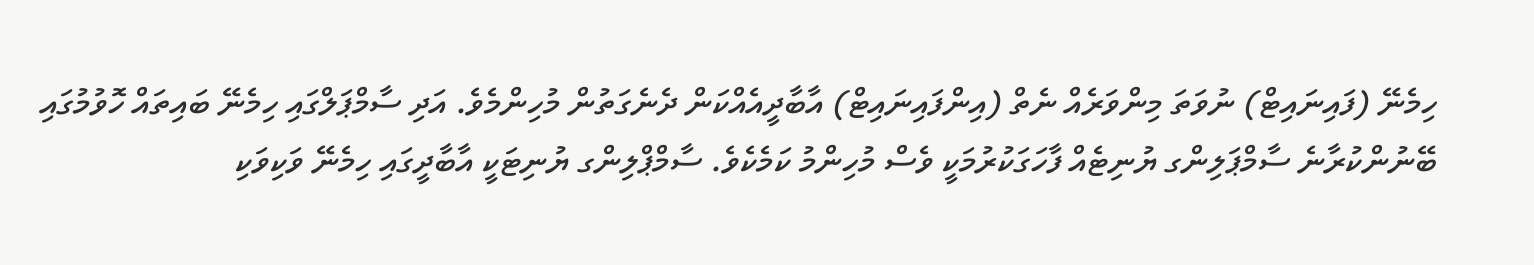ހިމެނޭ (ފައިނައިޓް) ނުވަތަ މިންވަރެއް ނެތް (އިންފައިނައިޓް) އާބާދީއެއްކަން ދެނެގަތުން މުހިންމެވެ. އަދި ސާމްޕަލްގައި ހިމެނޭ ބައިތައް ހޮވުމުގައި ބޭނުންކުރާނެ ސާމްޕަލިންގ ޔުނިޓެއް ފާހަގަކުރުމަކީ ވެސް މުހިންމު ކަމެކެވެ. ސާމްޕްލިންގ ޔުނިޓަކީ އާބާދީގައި ހިމެނޭ ވަކިވަކި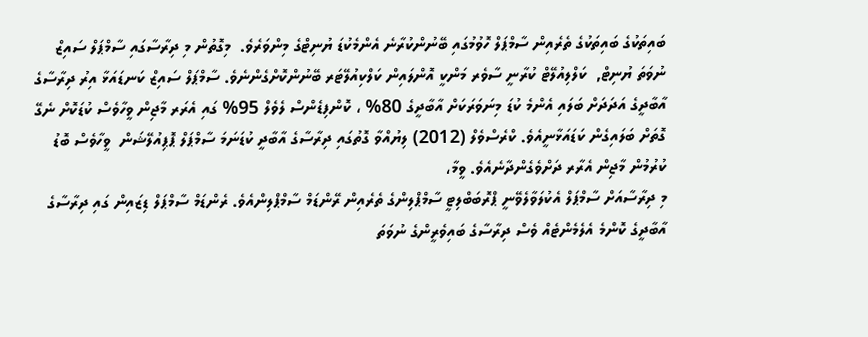ބައިތަކުގެ ބައިތަކުގެ ތެރެއިން ސާމްޕަލް ހޮވުމުގައި ބޭނުންކުރާނެ އެންމެކުޑަ ޔުނިޓްގެ މިންވަރެވެ.  މިގޮތުން މި ދިރާސާގައި ސާމްޕަލް ސައިޒް ނުވަތަ ޔުނިޓް,  ކަލްލިއުލޭޓް ކުރާނީ ސާވެރ މަންކީ އޮންލައިން ކަލްކިއުލޭޓަރ ބޭނުންކޮށްގެންނެވެ. ސާމްޕަލް ސައިޒް ކަނޑައަޅާ އިރު ދިރާސާގެ އާބާދީގެ އަދަދަށް ބަލައި އެންމެ ކުޑަ މިނަވަރަކަށް އާބާދީގެ 80% ، ކޮންފިޑެންސް ލެވެލް 95% ގައި އެރަރ މާޖިން ވީހާވެސް ކުޑަކޮށް ނެގޭ ގޮތަށް ބަލައިގެން ކަޑައަޅާނީއެވެ. ކްރެސްވެލް (2012) ލިޔުއްވާ ގޮތުގައި ދިރާސާގެ އާބާދީ ކުޑަނަމަ ސާމްޕަލް ޕޮޕިއުލޭޝަން  ވީހާވެސް ބޮޑު ކުރުމުން މާޖިން އެރާރ ދަށްވެގެންދާނެއެވެ. ވީމާ،
މި ދިރާސާއަށް ސާމްޕަލް އެކުލަވާލެވޭނީ ޕްރޮބަބްލިޓީ ސާމްޕްލިންގެ ތެރެއިން ރޭންޑަމް ސާމްޕްލިންއެވެ. ރެންޑަމް ސާމްޕަލް ޑިޒައިން ގައި ދިރާސާގެ އާބާދީގެ ކޮންމެ އެލެމެންޓެއް ވެސް ދިރާސާގެ ބައިވެރީންގެ ނުވަތަ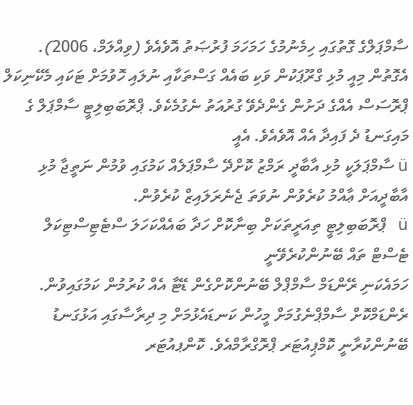ސާމްޕަލްގެ ގޮތުގައި ހިމެނުމުގެ ހަމަހަމަ ފުރުޞަތު އޮވެއެވެ (ވިއްލަމް، 2006). އެގޮތުން މިއީ މުޅި ގްރޫޕަކުން ވަކި ބައެއް ގަސްތަކާއި ނުލައި ހޮވުމަށް ޓަކައި މެކޭނިކަލް ޕްރޮސަސް އެއްގެ ދަށުން ގެންދެވޭ ގުރުއަތު ނެގުމެކެވެ. ޕްރޮބަބިލިޓީ ސާމްޕަލް ގެ މައިގަނޑު ދެ ފައިދާ އެއް އޮވެއެވެ. އެއީ
ü ސާމްޕަލަކީ މުޅި އާބާދީ ރަމްޒު ކޮށްދޭ ސާމްޕަލެއް ކަމުގައި ވުމުން ނަތީޖާ މުޅި އާބާދީއަށް ޢާއްމު ކުރެވުން ނުވަތަ ޖެނެރަލައިޒް ކުރެވުން.
ü   ޕްރޮބަބިލިޓީ ތިއަރީތަކަށް ބިނާކޮށް ހަދާ ބައެއްކަހަލަ ސްޓެޓިސްޓިކަލް ޓެސްޓް ތައް ބޭނުންކުރެވޭނީ
ހަމައެކަނި ރޭންޑަމް ސާމްޕްލް ބޭނުންކޮށްގެން ޑޭޓާ އެއް ކުރުމުން ކަމުގައިވުން.
ރެންޑަމްކޮށް ސާމްޕްނެގުމަށް މީހުން ކަނޑައެޅުމަށް މި ދިރާސާގައި އަޅުގަނޑު ބޭނުންކުރާނީ ކޮމްޕިއުޓަރ ޕްރޮގްރާމްއެވެ. ކޮންޕއުޓަރ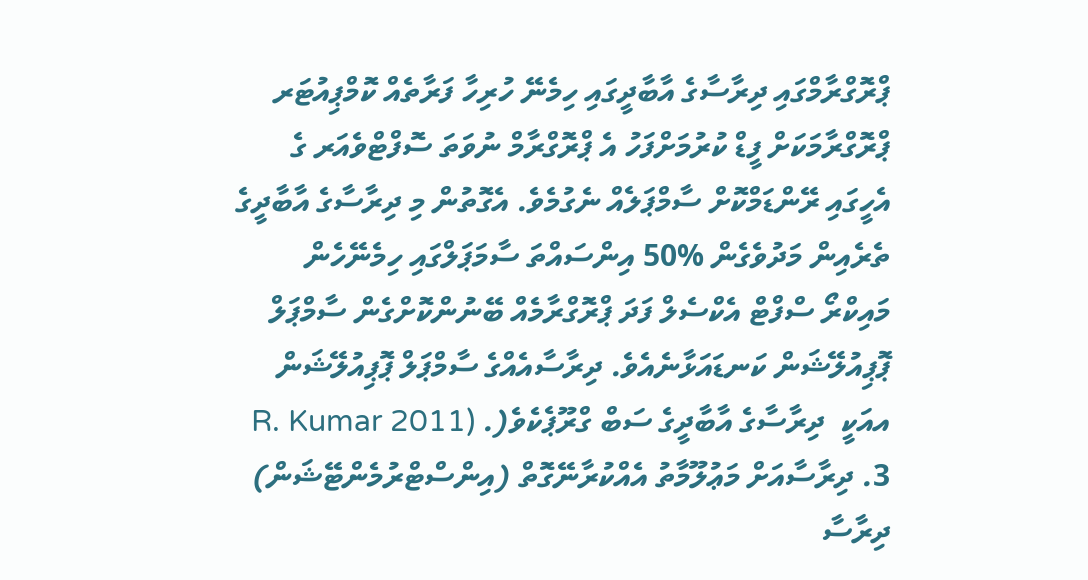ޕްރޮގްރާމްގައި ދިރާސާގެ އާބާދީގައި ހިމެނޭ ހުރިހާ ފަރާތެއް ކޮމްޕިއުޓަރ ޕްރޮގްރާމަކަށް ފީޑް ކުރުމަށްފަހު އެ ޕްރޮގްރާމް ނުވަތަ ސޮފްޓްވެއަރ ގެ އެހީގައި ރޭންޑަމްކޮށް ސާމްޕަލެއް ނެގުމެވެ. އެގޮތުން މި ދިރާސާގެ އާބާދީގެ ތެރެއިން މަދުވެގެން %50 އިންސައްތަ ސާމަޕަލްގައި ހިމެނޭހެން މައިކްރޯ ސްފްޓް އެކްސެލް ފަދަ ޕްރޮގްރާމެއް ބޭނުންކޮށްގެން ސާމްޕަލް ޕޮޕިއުލޭޝަން ކަނޑައަޅާނެއެވެ. ދިރާސާއެއްގެ ސާމްޕަލް ޕޮޕިއުލޭޝަން އއަކީ  ދިރާސާގެ އާބާދީގެ ސަބް ގްރޫޕެކެވެ(. (R. Kumar 2011
3. ދިރާސާއަށް މަޢުލޫމާތު އެއްކުރާނޭގޮތް (އިންސްޓްރުމެންޓޭޝަން)
ދިރާސާ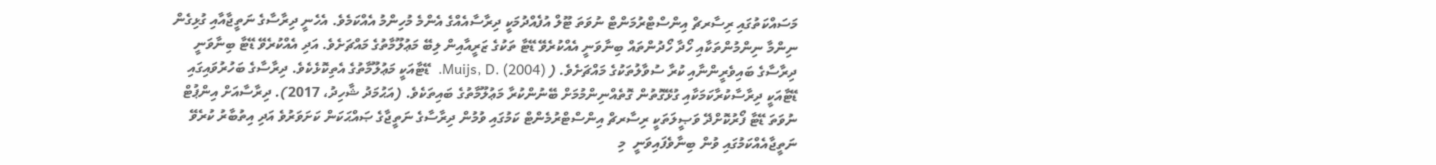މަސައްކަތުގައި ރިސާރޗް އިންސްޓްރުމަންޓް ނުވަތަ ޓޫލް އުފެއްދުމަކީ ދިރާސާއެއްގެ އެންމެ މުހިންމު އެއްކަމެވެ. އެހެނީ ދިރާސާގެ ނަތީޖާއާއި ގުޅިގެން ނިންމާ ނިންމުންތަކާއި ހޯދާ ހޯދުންތައް ބިނާވަނީ އެއްކުރެވޭ ޑޭޓާ ތަކުގެ ޒަރީއާއިން ލިބޭ މަޢުލޫމާތުގެ މައްޗަށެވެ. އަދި އެއްކުރެވޭ ޑޭޓާ ބިނާވަނީ ދިރާސާގެ ބައިވެރީންނާއި ކުރާ ސުވާލުތަކުގެ މައްޗަށެވެ. ( Muijs, D. (2004).  ޑޭޓާއަކީ މަޢުލޫމާތުގެ އެތިކޮޅެކެވެ. ދިރާސާގެ ބަހުރުވައިގައި ޑޭޓާއަކީ ދިރާސާކުރާކަމަކާއި ގުޅޭގޮތުން ގޮތެއްނިންމުމަށް ބޭނުންކުރާ މަޢުލޫމާތުގެ ބައިތަކެވެ. (އަޙުމަދު ޝާހިދު، 2017). ދިރާސާއަށް އިންޕުޓް ނުވަތަ ޑޭޓާ ފޯރުކޮށްދޭ ވަޞީލަތަކީ ރިސާރޗް އިންސްޓްރުމެންޓް ކަމުގައި ވުމުން ދިރާސާގެ ނަތީޖާގެ ޞައްޙަކަން ކަށަވަރުވެ އަދި އިތުބާރު ކުރެވޭ ނަތީޖާއެއްކަމުގައި ވުން ބިނާވެފައިވަނީ  މި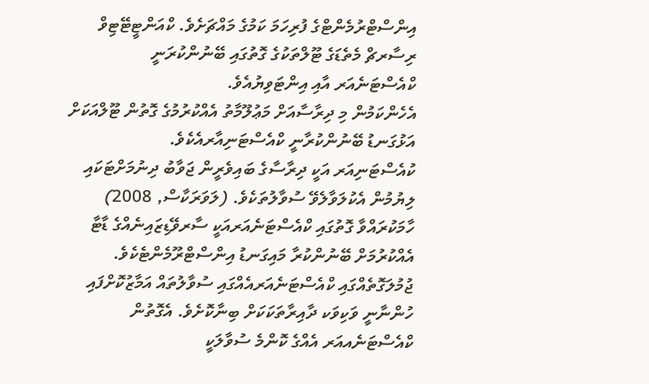އިންސްޓްރުމެންޓްގެ ފުރިހަމަ ކަމުގެ މައްޗަށެވެ. ކްއަންޓީޓޭޓިވް ރިސާރޗް މެތެޑަގެ ޓޫލްތަކުގެ ގޮތުގައި ބޭނުންކުރަނީ ކްއެސްޓަނެއަރ އާއި އިންޓަވިޔުއެވެ.
އެހެންކަމުން މި ދިރާސާއަށް މަޢުލޫމާތު އެއްކުރުމުގެ ގޮތުން ޓޫލްއަކަށް އަޅުގަނޑު ބޭނުންކުރާނީ ކްއެސްޓަނިއާރއެކެވެ.
ކުއެސްޓަނިއަރ އަކީ ދިރާސާގެ ބައިވެރީން ޖަވާބު ދިނުމަށްޓަކައި ލިޔުމުން އެކުލަވާލެވޭ ސުވާލުތަކެވެ. (ލަވަރަކާސް, 2008) ހާމަކުރައްވާ ގޮތުގައި ކްއެސްޓަނެއަރއަކީ ސާރވޭޑިޒައިނެއްގެ ޑާޓާ އެއްކުރުމަށް ބޭނުންކުރާ މައިގަނޑު އިންސްޓްރޫމެންޓެކެވެ. ޖުމުލަގޮތެއްގައި ކްއެސްޓަނެއަރއެއްގައި ސުވާލުތައް އަމާޒުކޮށްފައި ހުންނާނީ ވަކިވަކ ދާއިރާތަކަކަށް ބިނާކޮށެވެ. އެގޮތުން ކްއެސްޓަނެއއަރ އެއްގެ ކޮންމެ ސުވާލަކީ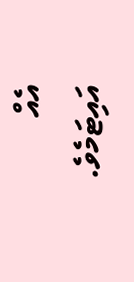އެއް އައިޓަމެވެ.